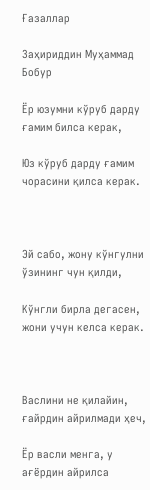Ғазаллар

Заҳириддин Муҳаммад Бобур

Ёр юзумни кўруб дарду ғамим билса керак,

Юз кўруб дарду ғамим чорасини қилса керак.



Эй сабо, жону кўнгулни ўзининг чун қилди,

Кўнгли бирла дегасен, жони учун келса керак.



Васлини не қилайин, ғайрдин айрилмади ҳеч,

Ёр васли менга, у ағёрдин айрилса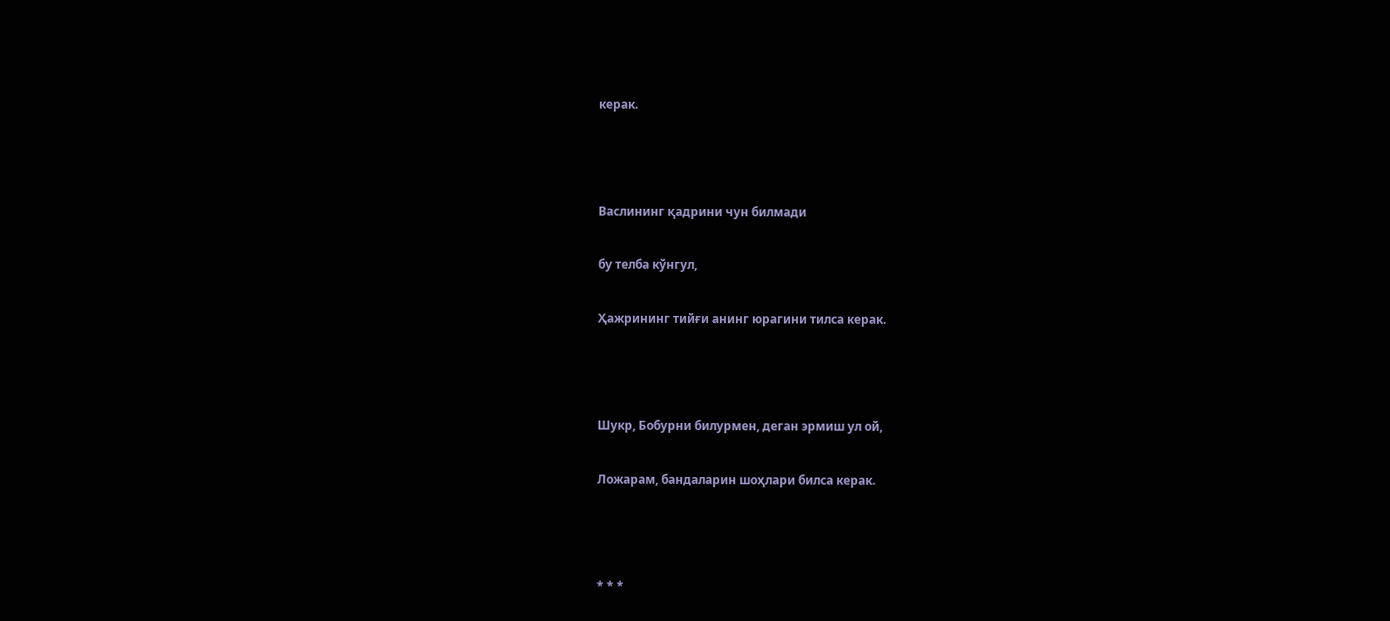керак.



Васлининг қадрини чун билмади

бу телба кўнгул,

Ҳажрининг тийғи анинг юрагини тилса керак.



Шукр, Бобурни билурмен, деган эрмиш ул ой,

Ложарам, бандаларин шоҳлари билса керак.



* * *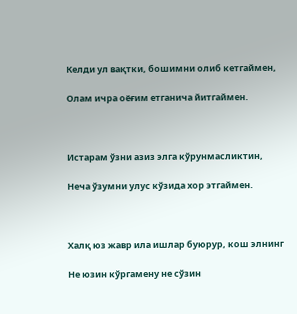Келди ул вақтки, бошимни олиб кетгаймен,

Олам ичра оёғим етганича йитгаймен.



Истарам ўзни азиз элга кўрунмасликтин,

Неча ўзумни улус кўзида хор этгаймен.



Халқ юз жавр ила ишлар буюрур, кош элнинг

Не юзин кўргамену не сўзин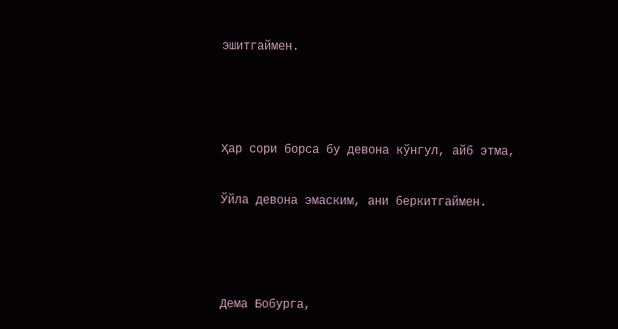эшитгаймен.



Ҳар сори борса бу девона кўнгул, айб этма,

Ўйла девона эмаским, ани беркитгаймен.



Дема Бобурга,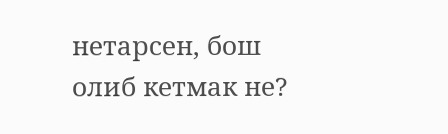нетарсен, бош олиб кетмак не?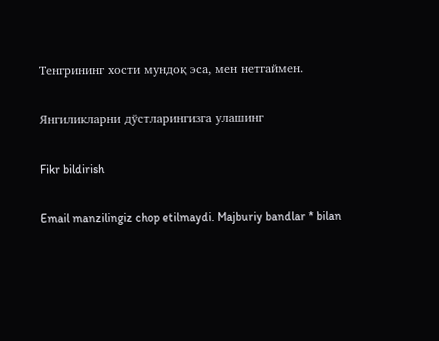Тенгрининг хости мундоқ эса, мен нетгаймен.

Янгиликларни дўстларингизга улашинг

Fikr bildirish

Email manzilingiz chop etilmaydi. Majburiy bandlar * bilan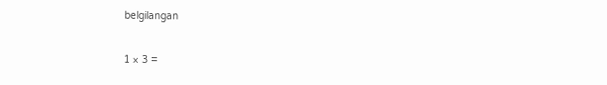belgilangan

1 × 3 =